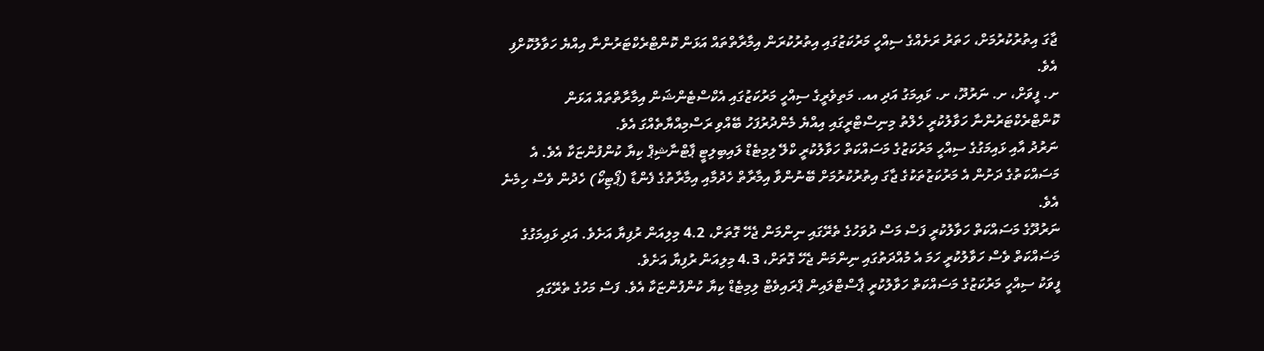ޖާގަ އިތުރުކުރުމަށް، ހަތަރު ރަށެއްގެ ސިއްހީ މަރުކަޒުގައި އިތުރުކުރަން އިމާރާތްތައް އަޅަން ކޮންޓްރެކްޓަރުންނާ އިއްޔެ ހަވާލުކޮށްފި އެވެ.
ށ. ފީވަށް، ށ. ނަރުދޫ، ށ. ޅައިމަގު އަދި އއ. މަތިވެރީގެ ސިއްހީ މަރުކަޒުގައި އެކްސްޓެންޝަން އިމާރާތްތައް އަޅަން ކޮންޓްރެކްޓަރުންނާ ހަވާލުކުރީ ހެލްތު މިނިސްޓްރީގައި އިއްޔެ މެންދުރުފަހު ބޭއްވި ރަސްމިއްޔާތެއްގަ އެވެ.
ނަރުދު އާއި ޅައިމަގުގެ ސިއްހީ މަރުކަޒުގެ މަސައްކަތް ހަވާލުކުރީ ކްލޭ ލިމިޓެޑް ލައިބިލިޓީ ޕާޓްނާޝިޕް ކިޔާ ކުންފުންޏަކާ އެވެ. އެ މަސައްކަތުގެ ދަށުން އެ މަރުކަޒުތަކުގެ ޖާގަ އިތުރުކުރުމަށް ބޭނުންވާ އިމާރާތް ހެދުމާއި އިމާރާތުގެ ފެންޑާ (ޕޯޓިކޯ) ހެދުން ވެސް ހިމެނެ އެވެ.
ނަރުދޫގެ މަސައްކަތް ހަވާލުކުރީ ފަސް މަސް ދުވަހުގެ ތެރޭގައި ނިންމަން ޖެހޭ ގޮތަށް، 4.2 މިލިއަން ރުފިޔާ އަށެވެ. އަދި ޅައިމަގުގެ މަސައްކަތް ވެސް ހަވާލުކުރީ ހަމަ އެ މުއްދަތުގައި ނިންމަން ޖެހޭ ގޮތަށް، 4.3 މިލިއަން ރުފިޔާ އަށެވެ.
ފީވަކު ސިއްހީ މަރުކަޒުގެ މަސައްކަތް ހަވާލުކުރީ ޕާސްޓްލައިން ޕްރައިވެޓް ލިމިޓެޑް ކިޔާ ކުންފުންޏަކާ އެވެ. ފަސް މަހުގެ ތެރޭގައި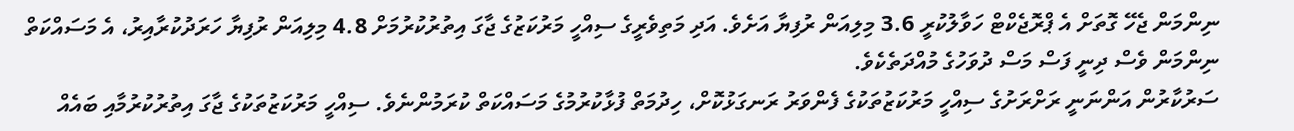ނިންމަން ޖެހޭ ގޮތަށް އެ ޕްރޮޖެކްޓް ހަވާލުކުރީ 3.6 މިލިއަން ރުފިޔާ އަށެވެ. އަދި މަތިވެރީގެ ސިއްހީ މަރުކަޒުގެ ޖާގަ އިތުރުކުރުމަށް 4.8 މިލިއަން ރުފިޔާ ހަރަދުކުރާއިރު، އެ މަސައްކަތް ނިންމަން ވެސް ދިނީ ފަސް މަސް ދުވަހުގެ މުއްދަތެކެވެ.
ސަރުކާރުން އަންނަނީ ރަށްރަށުގެ ސިއްހީ މަރުކަޒުތަކުގެ ފެންވަރު ރަނގަޅުކޮށް، ހިދުމަތް ފުޅާކުރުމުގެ މަސައްކަތް ކުރަމުންނެވެ. ސިއްހީ މަރުކަޒުތަކުގެ ޖާގަ އިތުރުކުރުމާއި ބައެއް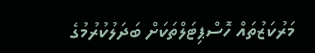މަރުކަޒުތައް ހޮސްޕިޓަލްތަކަށް ބަދަލުކުރުމުގެ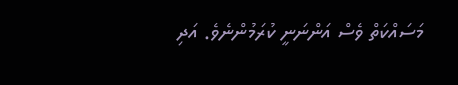މަސައްކަތް ވެސް އަންނަނީ ކުރަމުންނެވެ. އަދި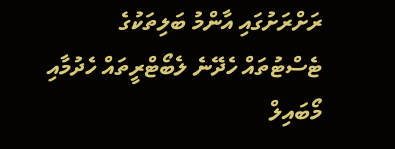ރަށްރަށުގައި އާންމު ބަލިތަކުގެ ޓެސްޓުތައް ހެދޭނެ ލެބޯޓްރީތައް ހެދުމާއި މޯބައިލް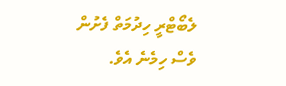ލެބޯޓްރީ ހިދުމަތް ފެށުން ވެސް ހިމެނެ އެވެ.